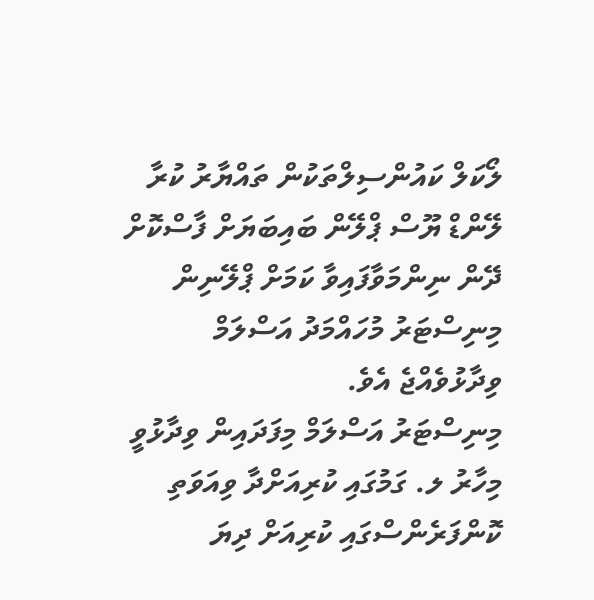ލޯކަލް ކައުންސިލްތަކުން ތައްޔާރު ކުރާ ލޭންޑް ޔޫސް ޕްލޭން ބައިބަޔަށް ފާސްކޮށް ދޭން ނިންމަވާފައިވާ ކަމަށް ޕްލޭނިން މިނިސްޓަރު މުހައްމަދު އަސްލަމް ވިދާޅުވެއްޖެ އެވެ.
މިނިސްޓަރު އަސްލަމް މިފަދައިން ވިދާޅުވީ މިހާރު ލ. ގަމުގައި ކުރިއަށްދާ ވިއަވަތި ކޮންފަރެންސްގައި ކުރިއަށް ދިޔަ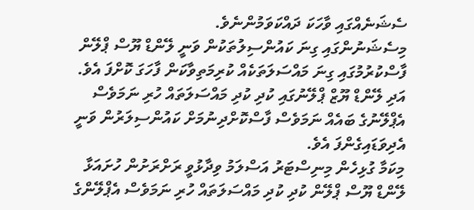ސެޝަނެއްގައި ވާހަކަ ދައްކަވަމުންނެވެ.
މިސެޝަނުންގައި ގިނަ ކައުންސިލުތަކުން ވަނީ ލޭންޑް ޔޫސް ޕްލޭން ފާސްކުރުމުގައި ގިނަ މައްސަލަތަކެއް ކުރިމަތިވާކަން ފާހަގަ ކޮށްފަ އެވެ. އަދި ލޭންޑް ޔޫޒް ޕްލޭނުގައި ކުދި ކުދި މައްސަލަތައް ހުރި ނަމަވެސް އެޕްލޭނުގެ ބައެއް ނަމަވެސް ފާސްކޮށްދިނުމަށް ކައުންސިލަރުން ވަނީ އެދިވަޑައިގެންފަ އެވެ.
މިކަމާ ގުޅިހެން މިނިސްޓަރު އަސްލަމު ވިދާޅުވީ ރަށްރަށުން ހުށައަޅާ ލޭންޑް ޔޫސް ޕްލޭން ކުދި ކުދި މައްސަލަތައް ހުރި ނަމަވެސް އެޕްލޭންގެ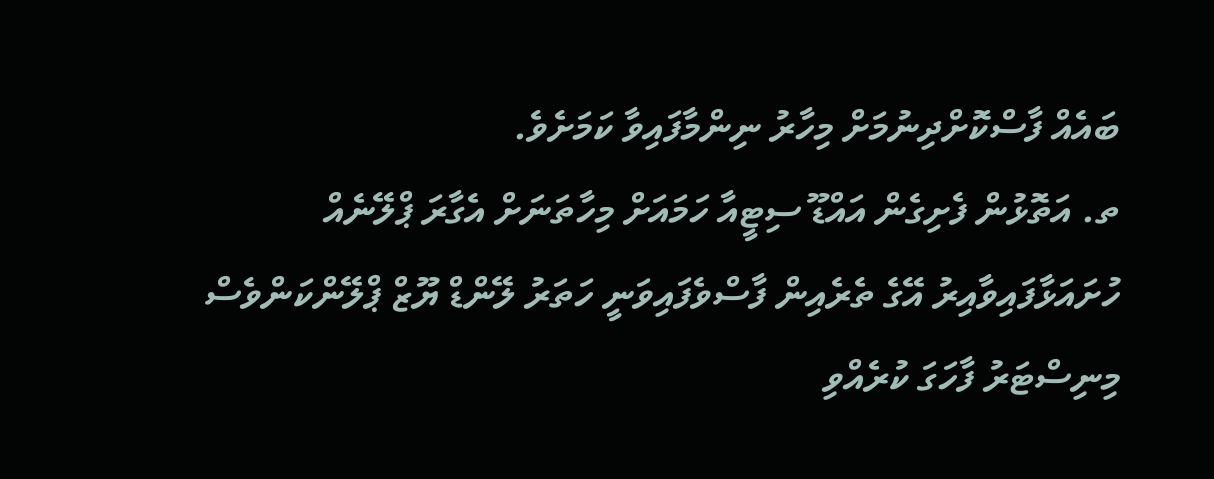ބައެއް ފާސްކޮށްދިނުމަށް މިހާރު ނިންމާފައިވާ ކަމަށެވެ.
ތ. އަތޮޅުން ފެށިގެން އައްޑޫ ސިޓީއާ ހަމައަށް މިހާތަނަށް އެގާރަ ޕްލޭނެއް ހުށައަޅާފައިވާއިރު އޭގެ ތެރެއިން ފާސްވެފައިވަނީ ހަތަރު ލޭންޑް ޔޫޒް ޕްލޭންކަންވެސް މިނިސްޓަރު ފާހަގަ ކުރެއްވި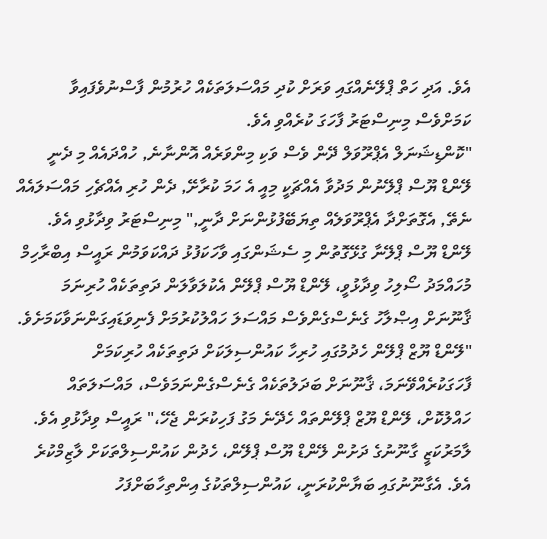އެވެ. އަދި ހަތް ޕްލޭނެއްގައި ވަރަށް ކުދި މައްސަލަތަކެއް ހުރުމުން ފާސްނުވެފައިވާ ކަމަށްވެސް މިނިސްޓަރު ފާހަގަ ކުރެއްވި އެވެ.
"ކޮންޑިޝަނަލް އެޕްރޫވަލް ދޭން ވެސް ވަކި މިންވަރެއް އޮންނާނެ, ހުއްދައެއް މި ދެނީ ލޭންޑް ޔޫސް ޕްލޭނުން މަދުވާ އެއްޗަކީ މިއީ އެ ހަމަ ކުރާށޭ, ދެން ހުރި އެއްޗެހި މައްސަލައެއް ނެތޭ, އެގޮތަށްދާ އެޕްރޫވަލެއް ތިޔަބޭފުޅުންނަށް ދާނީ," މިނިސްޓަރު ވިދާޅުވި އެވެ.
ލޭންޑް ޔޫސް ޕްލޭނާ ގުޅޭގޮތުން މި ސެޝަންގައި ވާހަކަފުޅު ދައްކަވަމުން ރައީސް އިބްރާހިމް މުހައްމަދު ސޯލިހު ވިދާޅުވީ، ލޭންޑް ޔޫސް ޕްލޭން އެކުލަވާލަން ދަތިތަކެއް ހުރިނަމަ ޤާނޫނަށް އިޞްލާހު ގެނެސްގެންވެސް މައްސަލަ ހައްލުކުރުމަށް ފެނިވަޑައިގަންނަވާކަމަށެވެ.
"ލޭންޑް ޔޫޒް ޕްލޭން ހެދުމުގައި ހުރިހާ ކައުންސިލަކަށް ދަތިތަކެއް ހުރިކަމަށް ފާހަގަކުރެއްވޭނަމަ، ޤާނޫނަށް ބަދަލުތަކެއް ގެނެސްގެންނަމަވެސް، މައްސަލަތައް ހައްލުކޮށް، ލޭންޑް ޔޫޒް ޕްލޭންތައް ހެދޭނެ މަގު ފަހިކުރަން ޖެހޭ،" ރައީސް ވިދާޅުވި އެވެ.
ލާމަރުކަޒީ ގާނޫނުގެ ދަށުން ލޭންޑް ޔޫސް ޕްލޭން، ހެދުން ކައުންސިލްތަކަށް ލާޒިމްކުރެ އެވެ. އެގާނޫނުގައި ބަޔާންކުރަނީ، ކައުންސިލްތަކުގެ އިންތިހާބަށްފަހު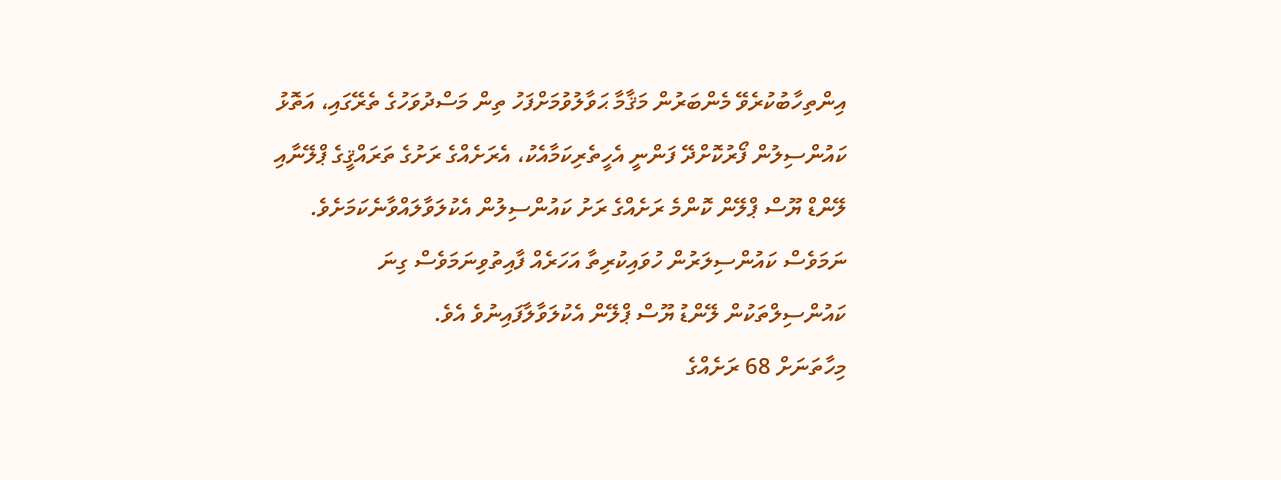އިންތިހާބުކުރެވޭ މެންބަރުން މަޤާމާ ޙަވާލުވުމަށްފަހު ތިން މަސްދުވަހުގެ ތެރޭގައި، އަތޮޅު ކައުންސިލުން ފޯރުކޮށްދޭ ފަންނީ އެހީތެރިކަމާއެކު، އެރަށެއްގެ ރަށުގެ ތަރައްޤީގެ ޕްލޭނާއި ލޭންޑް ޔޫސް ޕްލޭން ކޮންމެ ރަށެއްގެ ރަށު ކައުންސިލުން އެކުލަވާލައްވާނެކަމަށެވެ. ނަމަވެސް ކައުންސިލަރުން ހުވައިކުރިތާ އަހަރެއް ފާއިތުވިނަމަވެސް ގިނަ ކައުންސިލްތަކުން ލޭންޑު ޔޫސް ޕްލޭން އެކުލަވާލާފައިނުވެ އެވެ.
މިހާތަނަށް 68 ރަށެއްގެ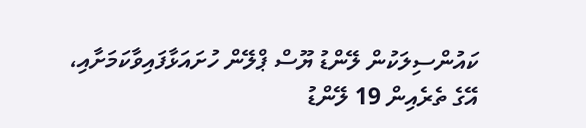ކައުންސިލަކުން ލޭންޑު ޔޫސް ޕްލޭން ހުށައަޅާފައިވާކަމަށާއި، އޭގެ ތެރެއިން 19 ލޭންޑު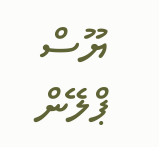ޔޫސް ޕްލޭން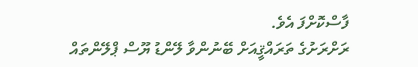ފާސްކޮށްފަ އެވެ.
ރަށްރަށުގެ ތަރައްޤީއަށް ބޭނުންވާ ލޭންޑު ޔޫސް ޕްލޭންތައް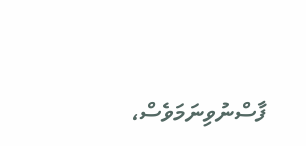ފާސްނުވިނަމަވެސް،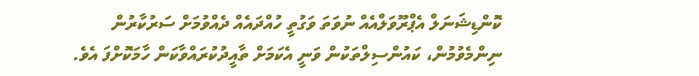ކޮންޑިޝަނަލް އެޕްރޫވަލްއެއް ނުވަތަ ވަގުތީ ހުއްދައެއް ދެއްވުމަށް ސަރުކާރުން ނިންމެވުމުން، ކައުންސިލްތަކުން ވަނީ އެކަމަށް ތާއީދުކުރައްވާކަން ހާމަކޮށްފަ އެވެ.